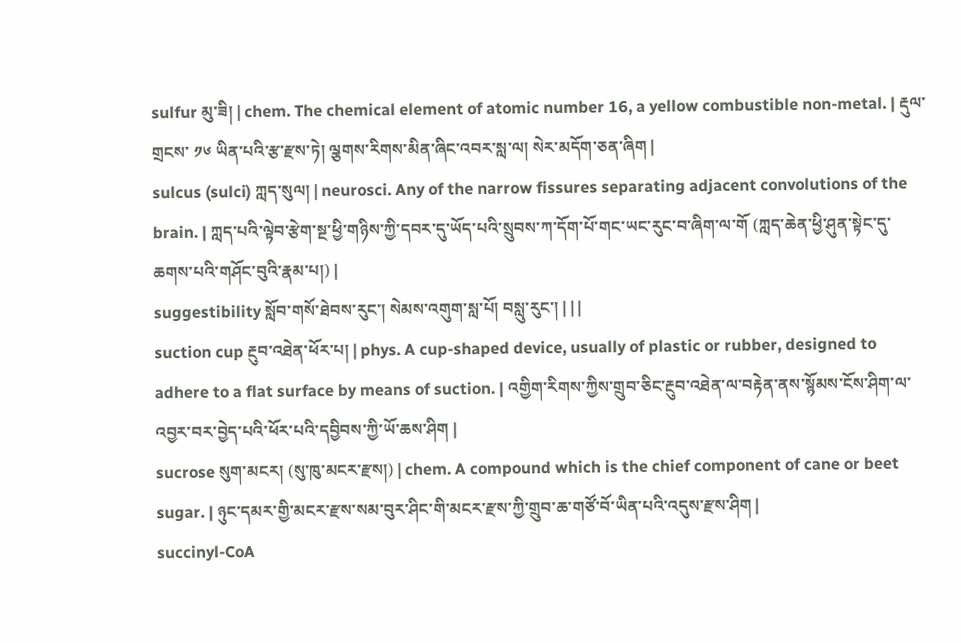sulfur མུ་ཟི། | chem. The chemical element of atomic number 16, a yellow combustible non-metal. | རྡུལ་གྲངས་ ༡༦ ཡིན་པའི་རྩ་རྫས་ཏེ། ལྕགས་རིགས་མིན་ཞིང་འབར་སླ་ལ། སེར་མདོག་ཅན་ཞིག |
sulcus (sulci) ཀླད་སུལ། | neurosci. Any of the narrow fissures separating adjacent convolutions of the brain. | ཀླད་པའི་ལྟེབ་རྩེག་སྔ་ཕྱི་གཉིས་ཀྱི་དབར་དུ་ཡོད་པའི་སྲུབས་ཀ་དོག་པོ་གང་ཡང་རུང་བ་ཞིག་ལ་གོ (ཀླད་ཆེན་ཕྱི་ཤུན་སྟེང་དུ་ཆགས་པའི་གཤོང་བུའི་རྣམ་པ།) |
suggestibility སློབ་གསོ་ཐེབས་རུང་། སེམས་འགུག་སླ་པོ། བསླུ་རུང་། | | |
suction cup རྔུབ་འཐེན་ཕོར་པ། | phys. A cup-shaped device, usually of plastic or rubber, designed to adhere to a flat surface by means of suction. | འགྱིག་རིགས་ཀྱིས་གྲུབ་ཅིང་རྔུབ་འཐེན་ལ་བརྟེན་ནས་སྙོམས་ངོས་ཤིག་ལ་འབྱར་བར་བྱེད་པའི་ཕོར་པའི་དབྱིབས་ཀྱི་ཡོ་ཆས་ཤིག |
sucrose སུག་མངར། (སུ་ཁུ་མངར་རྫས།) | chem. A compound which is the chief component of cane or beet sugar. | ཉུང་དམར་གྱི་མངར་རྫས་སམ་བུར་ཤིང་གི་མངར་རྫས་ཀྱི་གྲུབ་ཆ་གཙོ་བོ་ཡིན་པའི་འདུས་རྫས་ཤིག |
succinyl-CoA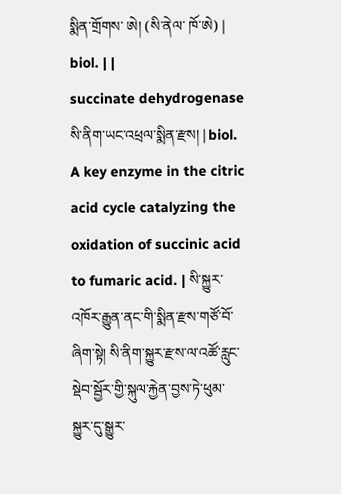སྨིན་གྲོགས་ ཨེ། (སི་ནེལ་ ཁོ་ཨེ) | biol. | |
succinate dehydrogenase སི་ནིག་ཡང་འཕྲལ་སྨིན་རྫས། | biol. A key enzyme in the citric acid cycle catalyzing the oxidation of succinic acid to fumaric acid. | སི་སྐྱུར་འཁོར་རྒྱུན་ནང་གི་སྨིན་རྫས་གཙོ་བོ་ཞིག་སྟེ། སི་ནིག་སྐྱུར་རྫས་ལ་འཚོ་རླུང་སྡེབ་སྦྱོར་གྱི་སྐུལ་རྐྱེན་བྱས་ཏེ་ཕུམ་སྐྱུར་དུ་སྒྱུར་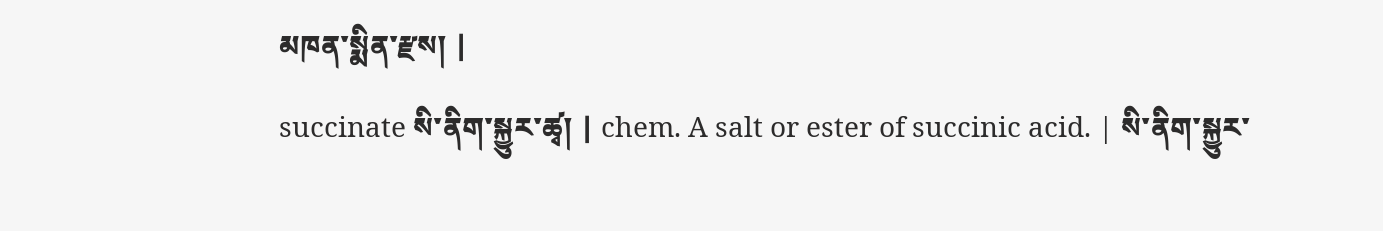མཁན་སྨིན་རྫས། |
succinate སི་ནིག་སྐྱུར་ཚྭ། | chem. A salt or ester of succinic acid. | སི་ནིག་སྐྱུར་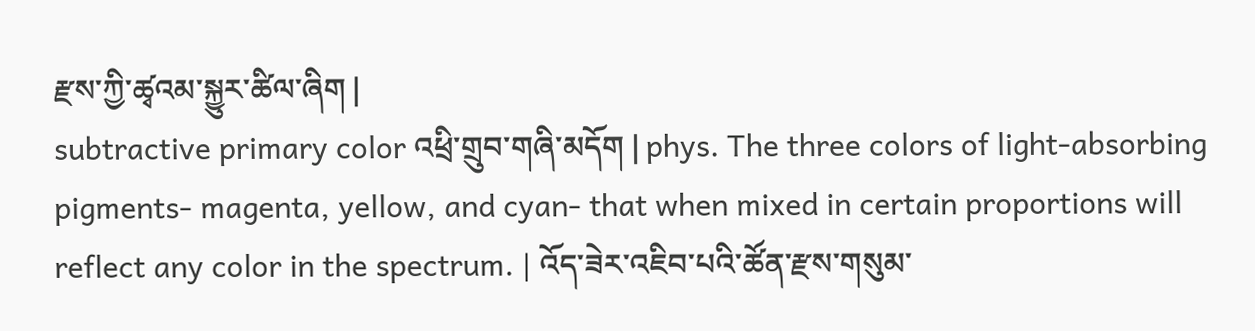རྫས་ཀྱི་ཚྭའམ་སྐྱུར་ཚིལ་ཞིག |
subtractive primary color འཕྲི་གྲུབ་གཞི་མདོག | phys. The three colors of light-absorbing pigments- magenta, yellow, and cyan- that when mixed in certain proportions will reflect any color in the spectrum. | འོད་ཟེར་འཇིབ་པའི་ཚོན་རྫས་གསུམ་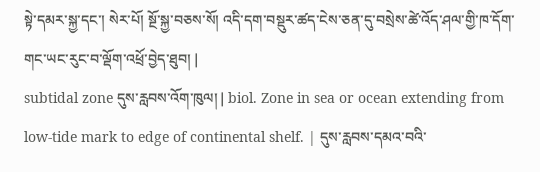སྟེ་དམར་སྐྱ་དང་། སེར་པོ། སྔོ་སྐྱ་བཅས་སོ། འདི་དག་བསྡུར་ཚད་ངེས་ཅན་དུ་བསྲེས་ཚེ་འོད་ཤལ་གྱི་ཁ་དོག་གང་ཡང་རུང་བ་ལྡོག་འཕྲོ་བྱེད་ཐུབ། |
subtidal zone དུས་རླབས་འོག་ཁུལ། | biol. Zone in sea or ocean extending from low-tide mark to edge of continental shelf. | དུས་རླབས་དམའ་བའི་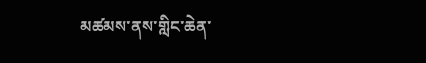མཚམས་ནས་གླིང་ཆེན་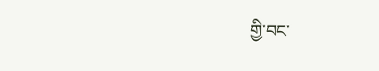གྱི་བང་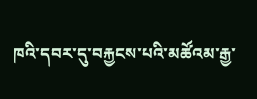ཁའི་དབར་དུ་བརྐྱངས་པའི་མཚོའམ་རྒྱ་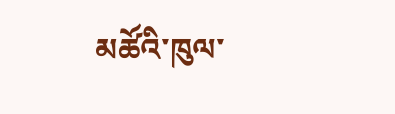མཚོའི་ཁུལ་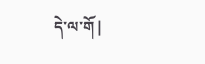དེ་ལ་གོ |